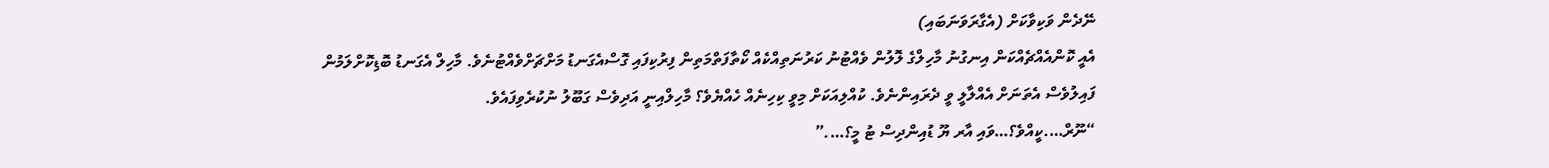ނޭދެން ވަކިވާކަށް (އެގާރަވަނަބައި)
އެއީ ކޮންއެއްޗެއްކަން އިނގުނު މާހިލްގެ ލޮލުން ވެއްޓުނު ކަރުނަތިއްކެއް ކޯތާފަތްމަތިން ފިރުކިފައި ގޮސްއެގަނޑު މަށްޗަށްވެއްޓުނެވެ. މާހިލް އެގަނޑު ބޮޑިކޮށްލަމުން ފައިލުވެސް އެތަނަށް އެއްލާލީ ވީ ދެރައިންނެވެ. ކުއްލިއަކަށް މިވީ ކިހިނެއް ހެއްޔެވެ؟ މާހިލްއިނީ އަދިވެސް ގަބޫލު ނުކުރެވިފައެވެ.
“ނޫރް….ކީއްވެ؟…ވައި އާރ ޔޫ ޑުއިންދިސް ޓު މީ؟….”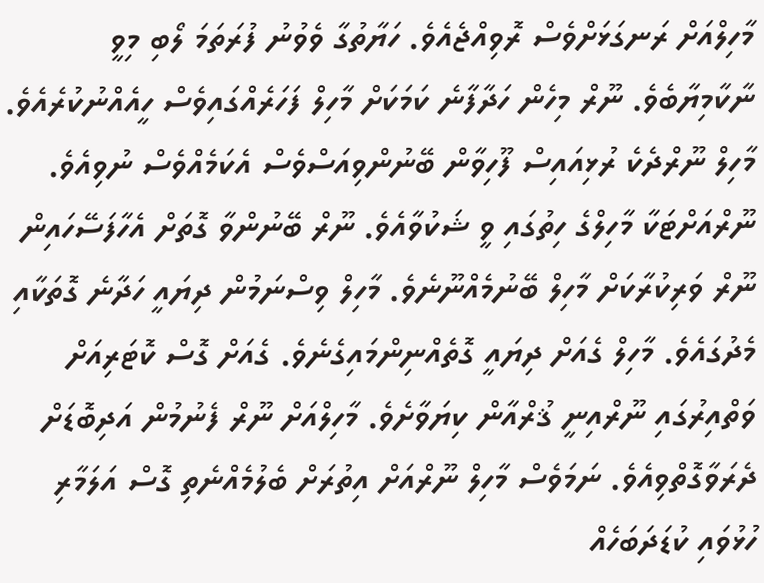މާހިލްއަށް ރަނގަޅަށްވެސް ރޮވިއްޖެއެވެ. ހަޔާތުގާ ވެވުނު ފުރަތަމަ ލޯބި މިވީ ނާކާމިޔާބެވެ. ނޫރް މިހެން ހަދާފާނެ ކަމަކަށް މާހިލް ފަހަރެއްގައިވެސް ހީއެއްނުކުރެއެވެ. މާހިލް ނޫރްދެކެ ރުޅިއައިސް ފޫހިވާން ބޭނުންވިއަސްވެސް އެކަމެއްވެސް ނުވިއެވެ. ނޫރްއަށްޓަކާ މާހިލްގެ ހިތުގައި ވީ ޝަކުވާއެވެ. ނޫރް ބޭނުންވާ ގޮތަށް އެހާފަސޭހައިން ނޫރް ވަރިކުރާކަށް މާހިލް ބޭނުމެއްނޫނެވެ. މާހިލް ވިސްނަމުން ދިޔައީ ހަދާނެ ގޮތަކާއި މެދުގައެވެ. މާހިލް ގެއަށް ދިޔައީ ގޮތެއްނިންމައިގެނެވެ. ގެއަށް ގޮސް ކޮޓަރިއަށް ވަތްއިރުގައި ނޫރްއިނީ ޤުރްއާން ކިޔަވާށެވެ. މާހިލްއަށް ނޫރް ފެނުމުން އަދިބޮޑަށް ދެރަވާގޮތްވިއެވެ. ނަމަވެސް މާހިލް ނޫރްއަށް އިތުރަށް ބެލުމެއްނެތި ގޮސް އަލަމާރި ހުޅުވައި ކުޑަދަބަހެއް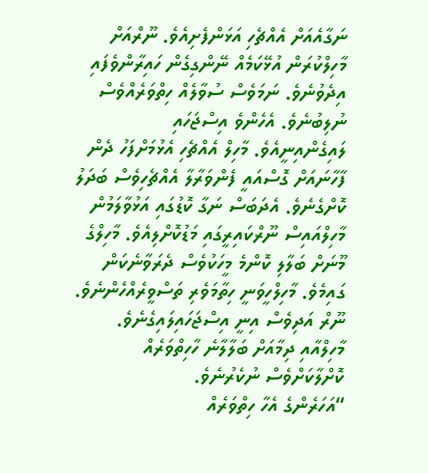ނަގާއެއަށް އެއްޗެހި އަޅަންފެށިއެވެ. ނޫރްއަށް މާހިލްކުރަން އުޅޭކަމެއް ނޭންގިގެން ހައިރާންވެފައި އިދެވުނެވެ. ނަމަވެސް ސުވާލެއް ހިތްވަރެއްވެސް ނުލިބުނެވެ. އެހެންވެ އިސްޖަހައި ލައިގެންއިނީއެވެ. މާހިލް އެއްޗެހި އެޅުމަށްފަހު ދެން ފާހާނައަށް ގޮސްއައީ ފެންވަރާލާ އެއްޗެހިވެސް ބަދަލު ކޮށްގެނެވެ. އެދަބަސް ނަގާ ކޮޑުގައި އަޅުވާލަމުން މާހިލްއައިސް ނޫރްކައިރީގައި މަޑުކޮށްލިއެވެ. މާހިލްގެ މޫނަށް ބަލާލި ކޮންމެ މީހަކުވެސް ދެރަވާނެކަން ގައިމެވެ. މާހިލްހީވަނީ ހިތާމަވެރި ތަސްވީރެއްހެންނެވެ. ނޫރް އަދިވެސް އިނީ އިސްޖަހައިލައިގެނެވެ. މާހިލްއާއި ދިމާއަށް ބަލާލާނެ ހާހިތްވަރެއް ކޮށްލާކަށްވެސް ނުކެރުނެވެ.
“އަހަރެންގެ އެހާ ހިތްވަރެއް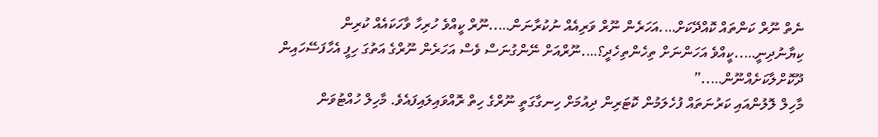ނެތް ނޫރް ކަންތައް ކޮއްދޭކަށް….އަހަރެން ނޫރް ވަރިއެއް ނުކުރާނަން…..ނޫރް ކީއްވެ ހުރިހާ ވާހަކައެއް ކުރިން ކިޔާނުދިނީ…..ކީއްވެ އަހަންނަށް ތިހެންތިހެދީ؟….ނޫރްއަށް ނޭންގުނަސް ވެސް އަހަރެން ނޫރްގެ އަތުގަ ހިފީ އެހާފަސޭހައިން ދޫކޮށްލާކަށެއްނޫން…..”
މާހިލް ލޮލުންއައި ކަރުނަތައް ފުހެލަމުން ކޮޓަރިން ދިއުމަށް ހިނގާގަތީ ނޫރްގެ ހިތް ރޮއްވައިލައިފައެވެ. މާހިލް ހުއްޓުވަން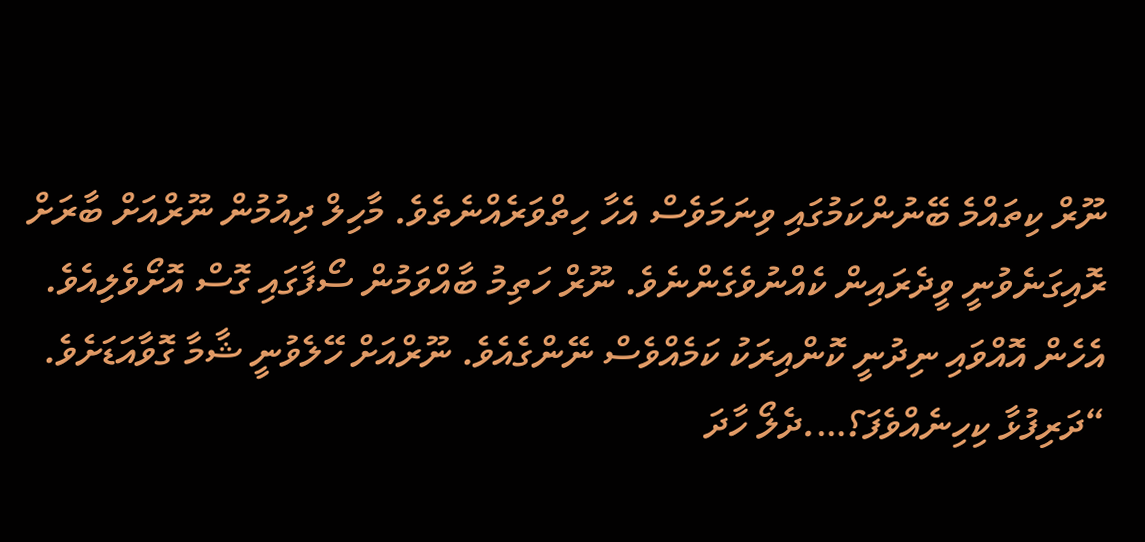ނޫރް ކިތައްމެ ބޭނުންކަމުގައި ވިނަމަވެސް އެހާ ހިތްވަރެއްނެތެވެ. މާހިލް ދިއުމުން ނޫރްއަށް ބާރަށް ރޮއިގަނެވުނީ ވީދެރައިން ކެއްނުވެގެންނެވެ. ނޫރް ހަތިމު ބާއްވަމުން ސޯފާގައި ގޮސް އޮށޯވެލިއެވެ. އެހެން އޮއްވައި ނިދުނީ ކޮންއިރަކު ކަމެއްވެސް ނޭންގެއެވެ. ނޫރްއަށް ހޭލެވުނީ ޝާމާ ގޮވާއަޑަށެވެ.
“ދަރިފުޅާ ކިހިނެއްވެފަ؟….ދެލޯ ހާދަ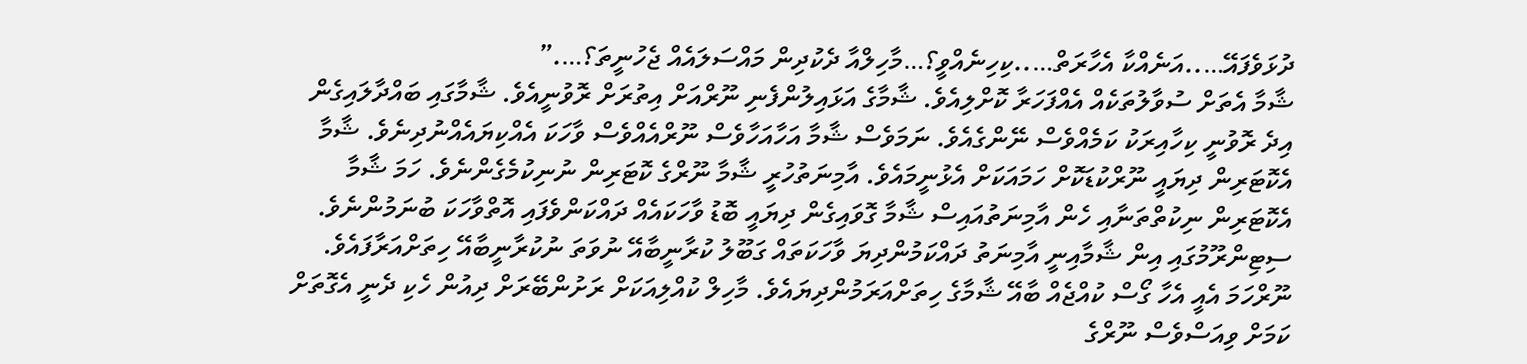ދުޅަވެފައޭ…..އަނެއްކާ އެހާރަތް…..ކިހިނެއްވީ؟…މާހިލްއާ ދެކުދިން މައްސަލައެއް ޖެހުނީތަ؟….”
ޝާމާ އެތަށް ސުވާލުތަކެއް އެއްފަހަރާ ކޮށްލިއެވެ. ޝާމާގެ އަޅައިލުންފެނި ނޫރްއަށް އިތުރަށް ރޮވުނީއެވެ. ޝާމާގައި ބައްދާލައިގެން އިދެ ރޮވުނީ ކިހާއިރަކު ކަމެއްވެސް ނޭންގެއެވެ. ނަމަވެސް ޝާމާ އަހާއަހާވެސް ނޫރްއެއްވެސް ވާހަކަ އެއްކިޔައެއްނުދިނެވެ. ޝާމާ އެކޮޓަރިން ދިޔައީ ނޫރްކުޑަކޮށް ހަމައަކަށް އެޅުނީމައެވެ. އާމިނަތުހުރީ ޝާމާ ނޫރްގެ ކޮޓަރިން ނުނިކުމެގެންނެވެ. ހަމަ ޝާމާ އެކޮޓަރިން ނިކުތްތަނާއި ހެން އާމިނަތުއައިސް ޝާމާ ގޮވައިގެން ދިޔައީ ބޮޑު ވާހަކައެއް ދައްކަންވެފައި އޮތްވާހަކަ ބުނަމުންނެވެ. ސިޓިންރޫމުގައި އިން ޝާމާއިނީ އާމިނަތު ދައްކަމުންދިޔަ ވާހަކަތައް ގަބޫލު ކުރާނީބާއޭ ނުވަތަ ނުކުރާނީބާއޭ ހިތަށްއަރާފައެވެ. ނޫރްހަމަ އެއީ އެހާ ގޯސް ކުއްޖެއް ބާއޭ ޝާމާގެ ހިތަށްއަރަމުންދިޔައެވެ. މާހިލް ކުއްލިއަކަށް ރަށުންބޭރަށް ދިއުން ހެކި ދެނީ އެގޮތަށް ކަމަށް ވިއަސްވެސް ނޫރްގެ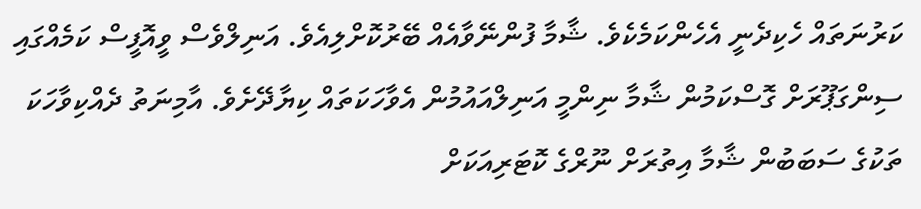ކަރުނަތައް ހެކިދެނީ އެހެންކަމެކެވެ. ޝާމާ ފުންނޭވާއެއް ބޭރުކޮށްލިއެވެ. އަނިލްވެސް ވީއޮފީސް ކަމެއްގައި ސިންގަޕޫރަށް ގޮސްކަމުން ޝާމާ ނިންމީ އަނިލްއައުމުން އެވާހަކަތައް ކިޔާދޭށެވެ. އާމިނަތު ދެއްކިވާހަކަ ތަކުގެ ސަބަބުން ޝާމާ އިތުރަށް ނޫރްގެ ކޮޓަރިއަކަށް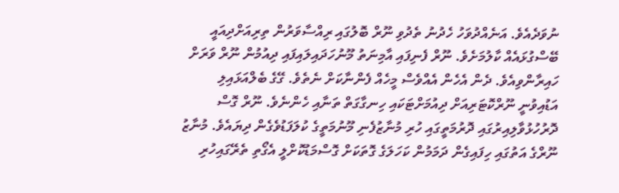ނުވަދެއެވެ. އަނެއްދުވަހު ހެދުނު ތެދުވި ނޫރް ބޮލުގައި ރިއްސާވަރުން ތިރިއަށްދިއައީ ބޭސްގުޅައެއް ކާލުމަށެވެ. ނޫރް ފެނިފައި އާމިނަތު މޫނުހަދައިލައިފައި ދިއުމުން ނޫރް ވަރަށް ހައިރާންވިއެވެ. ދެން އެހެން އެއްވެސް މީހެއް ފެންނާކަށް ނެތެވެ. ގޭގެ ބެލްއަޅައިލި އަޑުއިވުނީ ނޫރްކޮޓަރިއަށް ދިއުމަށްޓަކައި ހިނގާގަތް ތަނާއި ހެންނެވެ. ނޫރް ގޮސް ދޮރުހުޅުވާލިއިރުގައި ދޮރުމަތީގައި ހުރި މުނާޒުފެނި މޫނުމަތީގެ ކުލަފަޑުވެގެން ދިޔައެވެ. މުނާޒު ނޫރްގެ އަތުގައި ހިފައިގެން ދަމަމުން ކަހަލަގެ ގޮތަކަށް ގޮސްމަޑުކޮށްލީ އެގޯތި ތެރޭގައިހުރި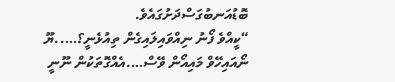ބޮޑުއަނބުގަސްދަށުގައެވެ.
“ކީއްވެ ފޯނު ނިއްވައިލައިގެން ތިއުޅެނީ؟…..ޔޫ ނޯއައިހޭވް މައިއޯން ވޭސް….އެއްގޮތަކުން ނޫނީ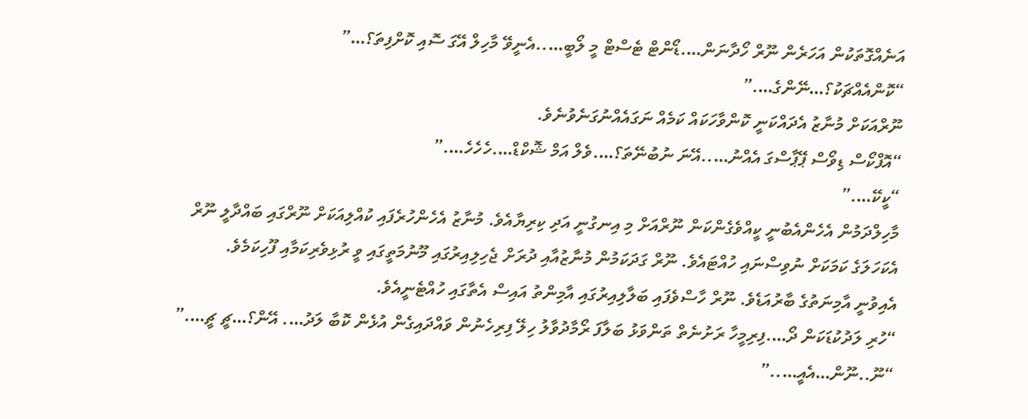އަނެއްގޮތަކުން އަހަރެން ނޫރް ހޯދާނަން….ޑޯންޓް ޓެސްޓް މީ ލޯބީ…..އެނީވޭ މާހިލް އޭގަ ސޮއި ކޮށްފިތަ؟…”
“ކޮންއެއްޗަކު؟…ނޭންގެ….”
ނޫރްއަކަށް މުނާޒު އެދައްކަނީ ކޮންވާހަކައް ކަމެއް ނަގައެއްނުގަނެވުނެވެ.
“އޮފްކޯސް ޑިވޯސް ޕޭޕާސްގަ އެއްނު…..އޭނަ ނުބުނޭތަ؟….ވެލް އަމް ޝޮކްޑް….ހެހެހެ….”
“ކީކޭ….”
މާހިލްދަމުން އެހެންއެބުނީ ކީއްވެގެންކަން ނޫރްއަށް މި އިނގުނީ އަދި ކިރިޔާއެވެ. މުނާޒު އެހެންހުރެފައި ކުއްލިއަކަށް ނޫރްގައި ބައްދާލީ ނޫރް އެކަހަލަގެ ކަމަކަށް ނުވިސްނައި ހުއްޓައެވެ. ނޫރް ގަދަކަމުން މުނާޒުއާއި ދުރަށް ޖެހިލިއިރުގައި މޫނުމަތީގައި ވީ ރުޅިވެރިކަމާއި ފޫހިކަމެވެ.
އެއިވުނީ އާމިނަތުގެ ބާރުއަޑެވެ. ނޫރް ހާސްވެފައި ބަލާލިއިރުގައި އާމިންތު އައިސް އެތާގައި ހުއްޓެނީއެވެ.
“ހުރި ލަދުކުޑަކަން ދޯ….ފިރިމީހާ ރަށުނެތް ތަންވަޅު ބަލާފަ ރޯމާދުވާލު ހިލޭ ފިރިހެނުން ވައްދައިގެން އުޅެން ކޮބާ ލަދު…. އޭން؟…ޗީ ޗީ….”
“ނޫ..ނޫން…އެއީ…..”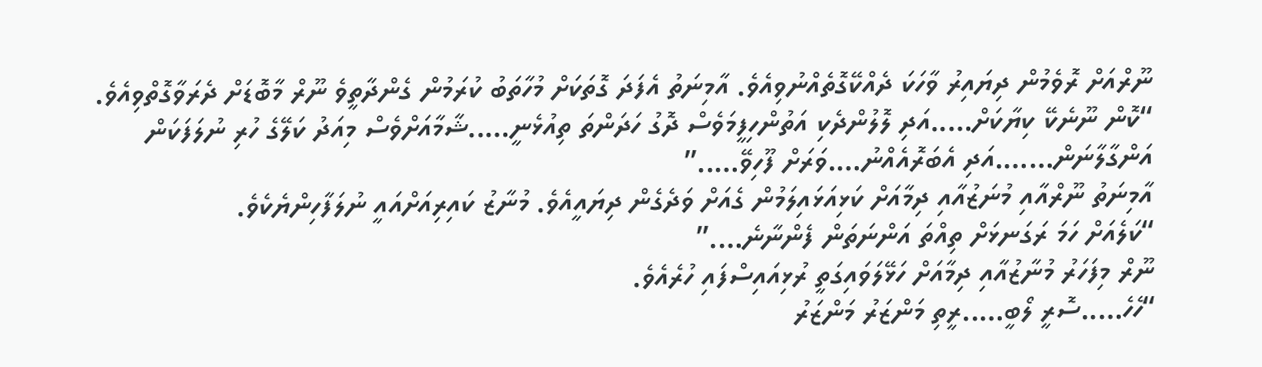ނޫރްއަށް ރޮވެމުން ދިޔައިރު ވާހަކަ ދެއްކޭގޮތެއްނުވިއެވެ. އާމިނަތު އެފަދަ ގޮތަކަށް މުހާތަބު ކުރަމުން ގެންދާތީވެ ނޫރް މާބޮޑަށް ދެރަވާގޮތްވިއެވެ.
“ކޮން ނޫނެކޭ ކިޔާކަށް…..އަދި ލޮލުންދެކި އަތުންހިފީމަވެސް ދޮގު ހަދަންތަ ތިއުޅެނީ…..ޝާމާއަށްވެސް މިއަދު ކަލޭގެ ހުރި ނުލަފަކަން އަންގާލާނަން…….އަދި އެބަރޮއެއްނު….ވަރަށް ފޫހިވޭ…..”
އާމިނަތު ނޫރްއާއި މުނަޒުއާއި ދިމާއަށް ކަޅިއަޅައިލަމުން ގެއަށް ވަދެގެން ދިޔައީއެވެ. މުނާޒު ކައިރިއަށްއައީ ނުލަފާހިންޔެކެވެ.
“ކަލެއަށް ހަމަ ރަގަނޅަށް ތިއްތަ އަންނަތަން ފެންނާނެ….”
ނޫރް މިފަހަރު މުނާޒުއާއި ދިމާއަށް ހަޅޭލަވައިގަތީ ރުޅިއައިސްފައި ހުރެއެވެ.
“ހެހެ…..ސޮރީ ލޯބީ…..ރީތި މަންޒަރު މަންޒަރު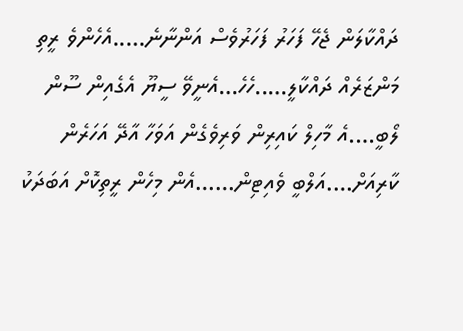ދައްކާލަން ޖެހޭ ފަހަރު ފަހަރުވެސް އަންނާނެ…..އެހެންވެ ރީތި މަންޒަރެއް ދައްކާލީ…..ހެހެ…އެނީވޭ ސީޔޫ އެގެއިން ސޫން ލޯބީ….އެ މާހިލް ކައިރިން ވަރިވެގެން އަވަހާ އާދޭ އަހަރެން ކާރިއަށް….އަލްބީ ވެއިޓިން……އެން މިހެން ރީތިކޮށް އަބަދަކު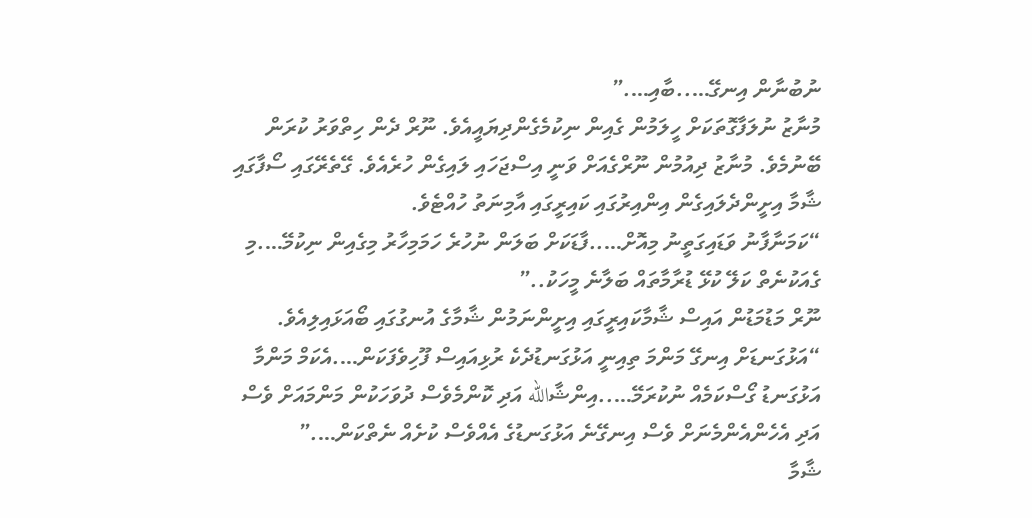ނުބުނާން އިނގޭ…..ބާއި….”
މުނާޒު ނުލަފާގޮތަކަށް ހީލަމުން ގެއިން ނިކުމެގެންދިޔައީއެވެ. ނޫރް ދެން ހިތްވަރު ކުރަން ބޭނުމެވެ. މުނާޒު ދިއުމުން ނޫރްގެއަށް ވަނީ އިސްޖަހައި ލައިގެން ހުރެއެވެ. ގޭތެރޭގައި ސޯފާގައި ޝާމާ އިށީންދެލައިގެން އިންއިރުގައި ކައިރީގައި އާމިނަތު ހުއްޓެވެ.
“ކަމަނާފާނު ވަޑައިގަތީނު މިއޮށް…..ފާޑަކަށް ބަލަން ނުހުރެ ހަމަމިހާރު މިގެއިން ނިކުމޭ….މި ގެއަކުނެތް ކަލޭ ކުޅޭ ޑުރާމާތައް ބަލާނެ މީހަކު..”
ނޫރް މަޑުމަޑުން އައިސް ޝާމާކައިރީގައި އިށީންނަމުން ޝާމާގެ އުނގުގައި ބޯއަޅައިލިއެވެ.
“އަޅުގަނޑަށް އިނގޭ މަންމަ ތިއިނީ އަޅުގަނޑުދެކެ ރުޅިއައިސް ފޫހިވެފަކަން….އެކަމް މަންމާ އަޅުގަނޑު ގޯސްކަމެއް ނުކުރަމޭ…..އިންޝާالله އަދި ކޮންމެވެސް ދުވަހަކުން މަންމައަށް ވެސް އަދި އެހެންއެންމެނަށް ވެސް އިނގޭނެ އަޅުގަނޑުގެ އެއްވެސް ކުށެއް ނެތްކަން….”
ޝާމާ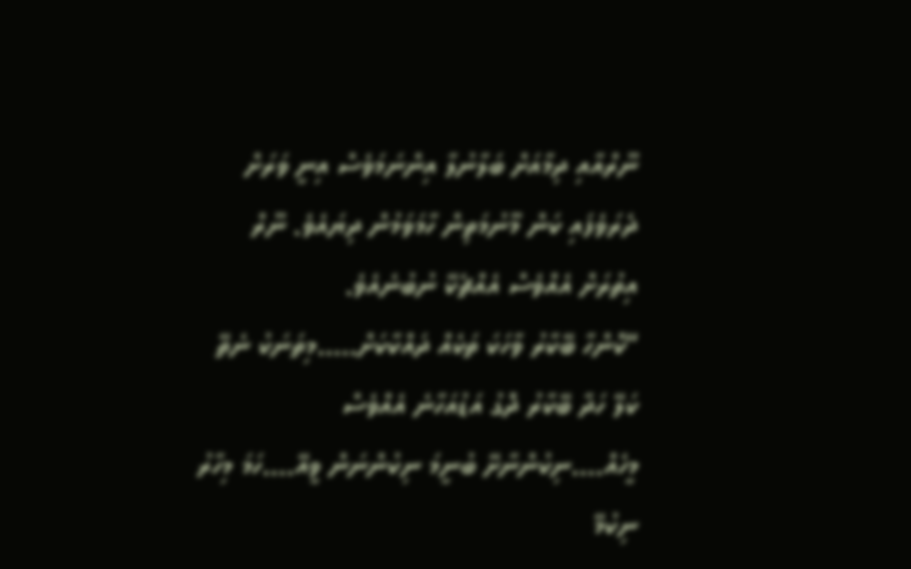ނޫރްއާއި ދިމާއަށް ބަލާނުލާ އިންނަމަވެސް އިނީ ވަރަށް ދެރަވެފައި ކަން މޫނުމަތިން ހާމަވަމުން ދިޔައެވެ. ނޫރް އިތުރަށް އެއްވެސް އެއްޗެކޭ ނުބުނެއެވެ.
“ކޮންހާ ބޭކާރު ވާހަކަ ތަކެއް ދައްކާކަށް…..މިތަނަކު ނެތޭ ކަލޭ ހަދާ ބޭކާރު ދޮގު އަޑުއަހާނެ އެއްވެސް މީހެއް….ނިކުންނާށޭ ބުނީމަ ނިކުންނަން ވީއޭ….ހަމަ މިހާރު ނިކުމޭ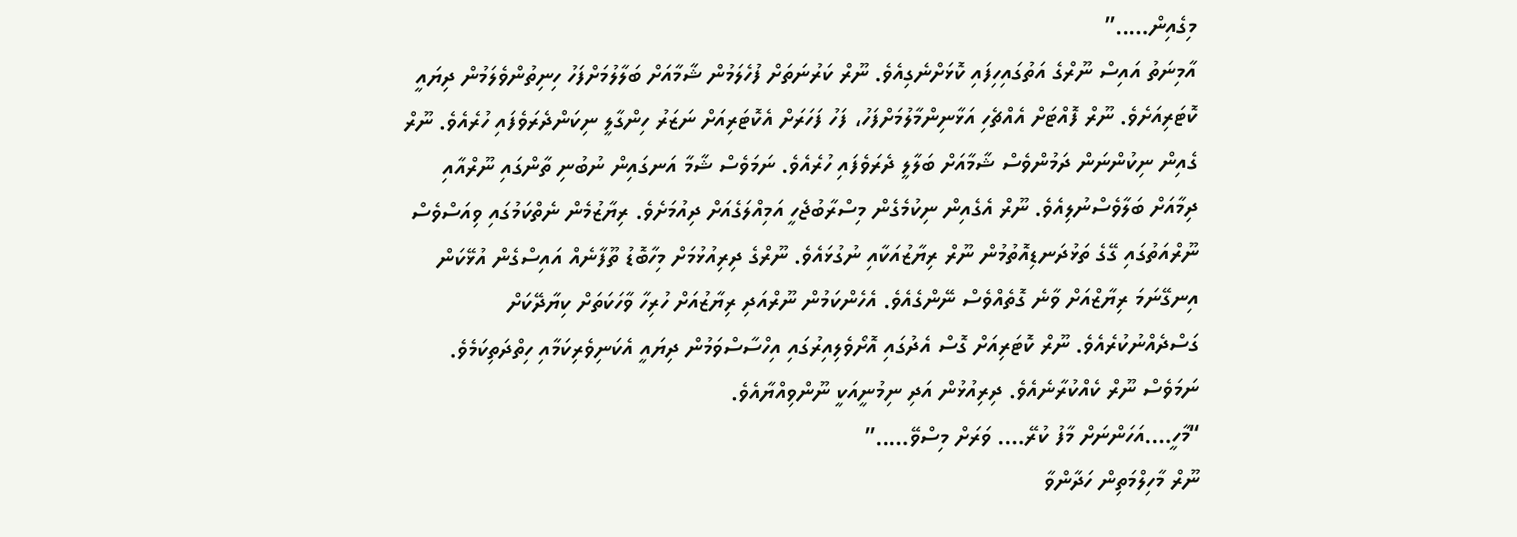މިގެއިން…..”
އާމިނަތު އައިސް ނޫރްގެ އަތުގައިހިފައި ކޮޅަށްނެގިއެވެ. ނޫރް ކަރުނަތަށް ފުހެލަމުން ޝާމާއަށް ބަލާލުމަށްފަހު ހިނިތުންވެލަމުން ދިޔައީ ކޮޓަރިއަށެވެ. ނޫރް ފޮއްޓަށް އެއްޗެހި އަޅާނިންމާލުމަށްފަހު، ފަހު ފަހަރަށް އެކޮޓަރިއަށް ނަޒަރު ހިންގާލީ ނިކަންދެރަވެފައި ހުރެއެވެ. ނޫރް ގެއިން ނިކުންނަން ދަމުންވެސް ޝާމާއަށް ބަލާލީ ދެރަވެފައި ހުރެއެވެ. ނަމަވެސް ޝާމާ އަނގައިން ނުބުނި ތާންގައި ނޫރްއާއި ދިމާއަށް ބަލާވެސްނުލިއެވެ. ނޫރް އެގެއިން ނިކުމެގެން މިސްރާބުޖެހީ އަމިއްލަގެއަށް ދިއުމަށެވެ. ރިޔާޒުމެން ނެތްކަމުގައި ވިއަސްވެސް ނޫރްއަތުގައި ގޭގެ ތަޅުދަނޑިއޮތުމުން ނޫރް ރިޔާޒުއަކާއި ނުގުޅައެވެ. ނޫރްގެ ދިރިއުޅުމަށް މިހާބޮޑު ތޫފާނެއް އައިސްގެން އުޅޭކަން އިނގޭނަމަ ރިޔާޒްއަށް ވާނެ ގޮތެއްވެސް ނޭންގެއެވެ. އެހެންކަމުން ނޫރްއަދި ރިޔާޒުއަށް ހުރިހާ ވާހަކަތަށް ކިޔާދޭކަށް ގަސްދެއްނުކުރެއެވެ. ނޫރް ކޮޓަރިއަށް ގޮސް އެދުގައި އޮށޯވެލިއިރުގައި އިހްސާސްވަމުން ދިޔައީ އެކަނިވެރިކަމާއި ހިތްދަތިކަމެވެ. ނަމަވެސް ނޫރް ކެއްކުރާނެއެވެ. ދިރިއުޅުން އަދި ނިމުނީއަކީ ނޫންވިއްޔާއެވެ.
“މާހީ….އަހަންނަށް މާފު ކުރޭ…. ވަރަށް މިސްވޭ…..”
ނޫރް މާހިލްމަތިން ހަދާންވާ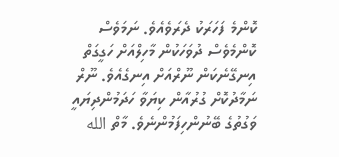ކޮންމެ ފަހަރަކު ދެރަވެއެވެ. ނަމަވެސް ކޮންމެވެސް ދުވަހަކުން މާހިލްއަށް ހަގީގަތް އިނގޭނެކަން ނޫރްއަށް އިނގެއެވެ. ނޫރް ނަމާދުކޮށް ގުރުއާން ކިޔަވާ ހަދަމުންދިޔައީ ވަގުތުގެ ބޭނުންހިފަމުންނެވެ. މާތް الله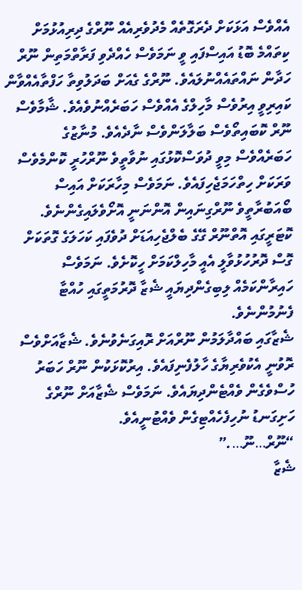އެއްވެސް އަޅަކަށް ދެރަގޮތެއް މެދުވެރިއެއް ނޫރްގެ ދިރިއުޅުމަށް ކިތައްމެ ބޮޑު އައިސްފައި ވީ ނަމަވެސް ހެއްދެވި ފަރާތްމަތިން ނޫރް ހަދާން ނައްތައެއްނުލައެވެ. ނޫރްގެ ގެއަށް ބަދަލުވިތާ ހަފްތާއެއްވާން ކައިރިވީ އިރުވެސް މާހިލްގެ އެއްވެސް ހަބަރެއްނުވެއެވެ. ޝާމާވެސް ނޫރް ކޮބައިތޯވެސް ބަލާލަންވެސް ނާދެއެވެ. މުނާޒުގެ ހަބަރެއްވެސް މިވީ ދުވަސްކޮޅުގައި ނުވާތީވެ ނޫރްހުރީ ކޮންމެވެސް ވަރަކަށް ހިތްހަމަޖެހިފައެވެ. ނަމަވެސް މިހާރަކަށް އައިސް ބޯއަބުރާތީވެ ނޫރްގިނައިން އޮންނަނީ އޮށޯވެލައިގެންނެވެ. ކޮޓަރީގައި އޮތްނޫރް ގޭގެ ބެލްޖެހިއަޑަށް ދުވެފައި ކަހަލަގެ ގޮތަކަށް ގޮސް ދޮރުހުޅުވާލީ އެއީ މާހިލްކަމަށް ހީކޮށެވެ. ނަމަވެސް ހައިރާންކަމެއް ލިބިގެންދިޔައީ ޝެޒާ ދޮރުމަތީގައި ހުއްޓާ ފެނުމުންނެވެ.
ޝެޒާގައި ބައްދާލަމުން ނޫރްއަށް ރޮއިގަނެވުނެވެ. ޝެޒާއަށްވެސް ރޮވުނީ އެކުވެރިޔާގެ ހާލުފެނިފައެވެ. އިރުކޮޅަކުން ނޫރް ހަބަރު ހުސްވެގެން ވެއްޓެންދިޔައެވެ. ނަމަވެސް ޝެޒާއަށް ނޫރްގެ ހަށިގަނޑު ނުހިފެހެއްޓިގެން ވެއްޓުނީއެވެ.
“ނޫރް…ނޫ….”
ޝެޒާ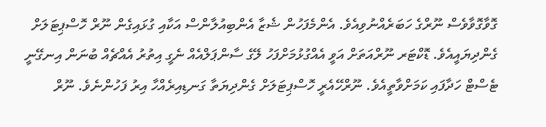ގޮވާގޮވާވެސް ނޫރްގެ ހަބަރެއްނުވިއެވެ. އެންމެފަހުން ޝެޒާ އެންބިއުލާންސް އަކާއި ގުޅައިގެން ނޫރް ހޮސްޕިޓަލަށް ގެންދިޔައީއެވެ. ޑޮކްޓަރ ނޫރްއަތަށް އަވީ އެއްގުޅުމަށްފަހު ލޭގެ ސާންޕަލްއެއް ނެގީ އިތުރު އެއްޗެއް ބުނަން އިނގޭނީ ޓެސްޓް ހަދާފައި ކަމަށްވާތީއެވެ. ނޫރްހޭއެރީ ހޮސްޕިޓަލަށް ގެންދިޔަތާ ގަނޑިއިރެއްހާ އިރު ފަހުންނެވެ. ނޫރް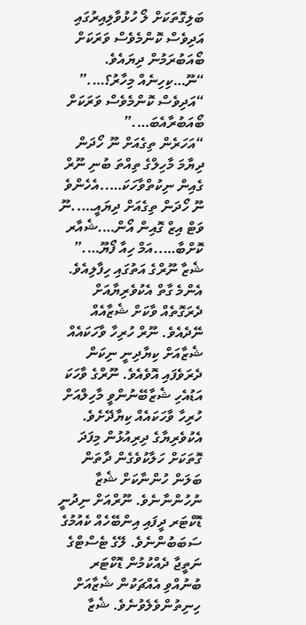ބަލިގޮތަކަށް ލޯ ހުޅުވާލިއިރުގައި އަދިވެސް ކޮންމެވެސް ވަރަކަށް ބޯއަބުރަމުން ދިޔައެވެ.
“ނޫ…ކިހިނެއް މިހާރު؟….”
“އަދިވެސް ކޮންމެވެސް ވަރަކަށް ބޯއަބުރާއެބަ….”
“އަހަރެން ތިގެއަށް ނޫ ހޯދަން ދިޔާމަ މާހިލްގެ ތިއްތަ ބުނި ނޫރް ގެއިން ނިކުތްވާހަކަ…..އެހެންވެ ނޫ ހޯދަން ތިގެއަށް ދިޔައީ…..ނޫ ވަޓް އިޒް ގޮއިން އޯން….ޝެއާރ ކޮށްބާ…..އަމް ހިއާ ފޯޔޫ….”
ޝެޒާ ނޫރްގެ އަތުގައި ހިފާލިއެވެ. އެންމެ ގާތް އެކުވެރިޔާއަށް ދެރަގޮތެއް ވާކަށް ޝެޒާއެއް ނޭދެއެވެ. ނޫރް ހުރިހާ ވާހަކައެއް ޝެޒާއަށް ކިޔާދިނީ ނިކަން ދެރަވެފައި އޮވެއެވެ. ނޫރްގެ ވާހަކަ އަޑުއެހި ޝެޒާބޭނުންވީ މާހިލްއަށް ހުރިހާ ވާހަކައެއް ކިޔާދޭށެވެ. އެކުވެރިޔާގެ ދިރިއުޅުން މިފަދަ ގޮތަކަށް ހަލާކުވެގެން ދާތަން ބަލަން ހުންނާކަށް ޝެޒާ ނުހުންނާނެވެ. ނޫރްއަށް ނިދުނީ ޑޮކްޓަރ ދީފައި އިންބޭހެއް ކެއުމުގެ ސަބަބުންނެވެ. ލޭގެ ޓެސްޓްގެ ނަތީޖާ ދެއްކުމުން ޑޮކްޓަރ ބުނުއްވި އެއްޗަކުން ޝެޒާއަށް ހިނިތުންވެލެވުނެވެ. ޝެޒާ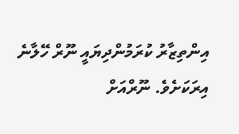އިންތިޒާރު ކުރަމުންދިޔައީ ނޫރް ހޭލާނެ އިރަކަށެވެ. ނޫރްއަށް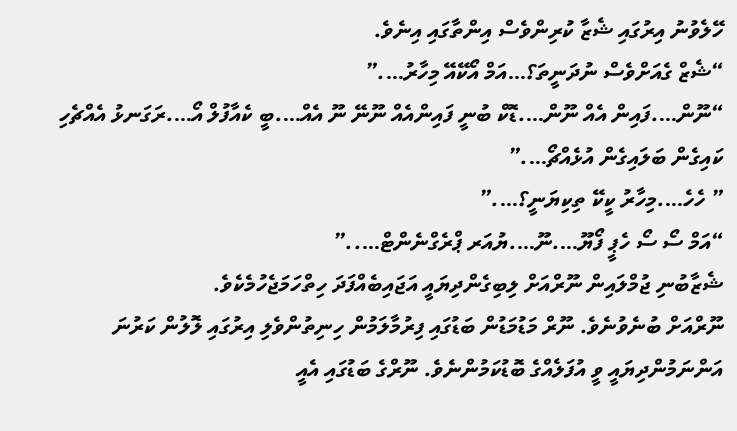ހޭލެވުނު އިރުގައި ޝެޒާ ކުރިންވެސް އިންތާގައި އިނެވެ.
“ޝެޒް ގެއަށްވެސް ނުދަނީތަ؟…އަމް އޯކޭއޭ މިހާރު….”
“ނޫން….ފައިން އެއް ނޫން….ޑޮކް ބުނީ ފައިންއެއް ނޫނޭ ނޫ އެއް….ބީ ކެއާފުލް އޯ….ރަގަނޅު އެއްޗެހި ކައިގެން ބަލައިގެން އުޅެއްޗޯ….”
” ހެހެ….މިހާރު ކީކޭ ތިކިޔަނީ؟….”
“އަމް ސޯ ސޯ ހެޕީ ފޯޔޫ….ނޫ….ޔުއަރ ޕްރެގްނެންޓް…..”
ޝެޒާބުނި ޖުމްލައިން ނޫރްއަށް ލިބިގެންދިޔައީ އަޖައިބެއްފަދަ ހިތްހަމަޖެހުމެކެވެ.
ނޫރްއަށް ބުނެވުނެވެ. ނޫރް މަޑުމަޑުން ބަޑުގައި ފިރުމާލަމުން ހިނިތުންވެލި އިރުގައި ލޮލުން ކަރުނަ އަންނަމުންދިޔައީ ވީ އުފަލެއްގެ ބޮޑުކަމުންނެވެ. ނޫރްގެ ބަޑުގައި އެއީ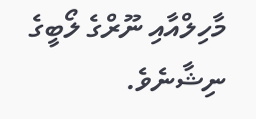މާހިލްއާއި ނޫރްގެ ލޯބީގެ ނިޝާނެވެ.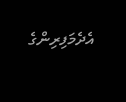އެދެމަފިރިންގެ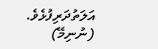އަލަތުދަރިފުޅެވެ.
(ނުނިމޭ)